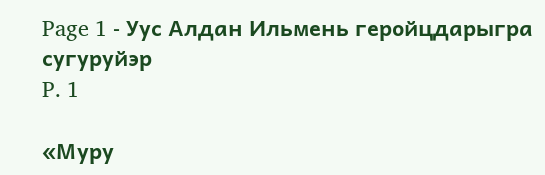Page 1 - Уус Алдан Ильмень геройцдарыгра сугуруйэр
P. 1

«Муру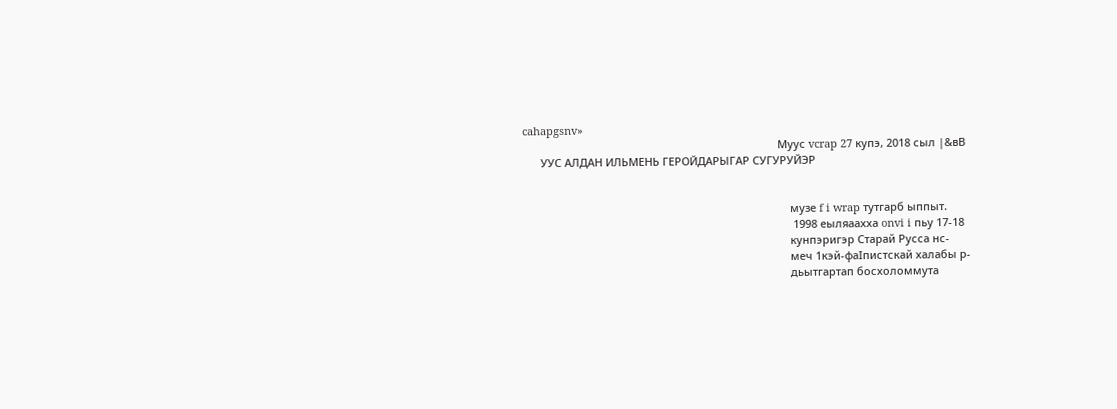cahapgsnv»
                                                                                     Муус vcrap 27 купэ, 2018 сыл |&вВ
      УУС АЛДАН ИЛЬМЕНЬ ГЕРОЙДАРЫГАР СУГУРУЙЭР


                                                                                         музе f i wrap тутгарб ыппыт.
                                                                                          1998 еыляаахха onvi i пьу 17-18
                                                                                         кунпэригэр Старай Русса нс-
                                                                                         меч 1кэй-фаIпистскай халабы р-
                                                                                         дьытгартап босхоломмута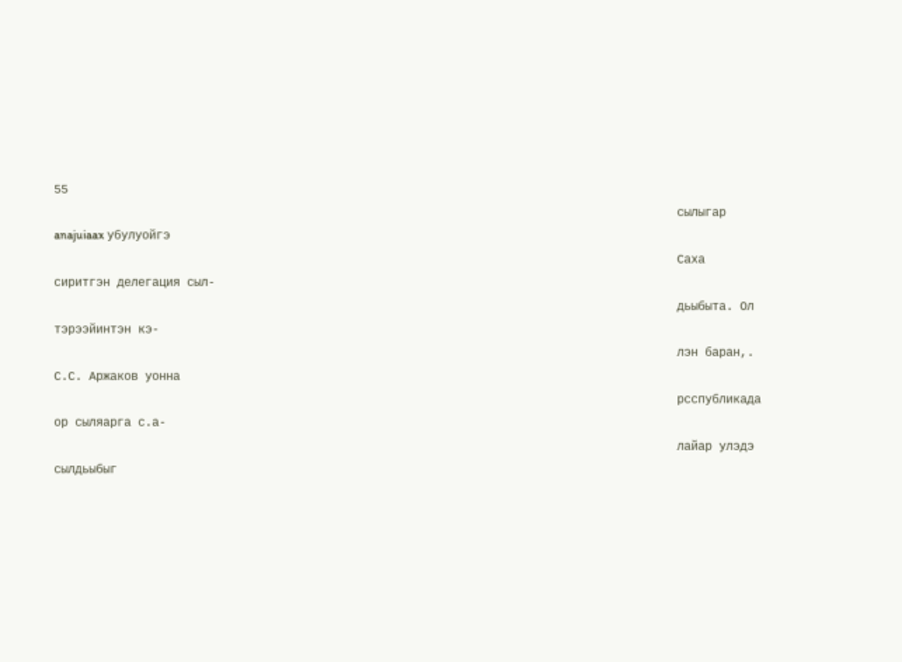55
                                                                                         сылыгар anajuiaax убулуойгэ
                                                                                         Саха сиритгэн делегация сыл-
                                                                                         дьыбыта. Ол тэрээйинтэн кэ-
                                                                                         лэн баран,. С.С. Аржаков уонна
                                                                                         рсспубликада ор сыляарга с.а-
                                                                                         лайар улэдэ сылдьыбыг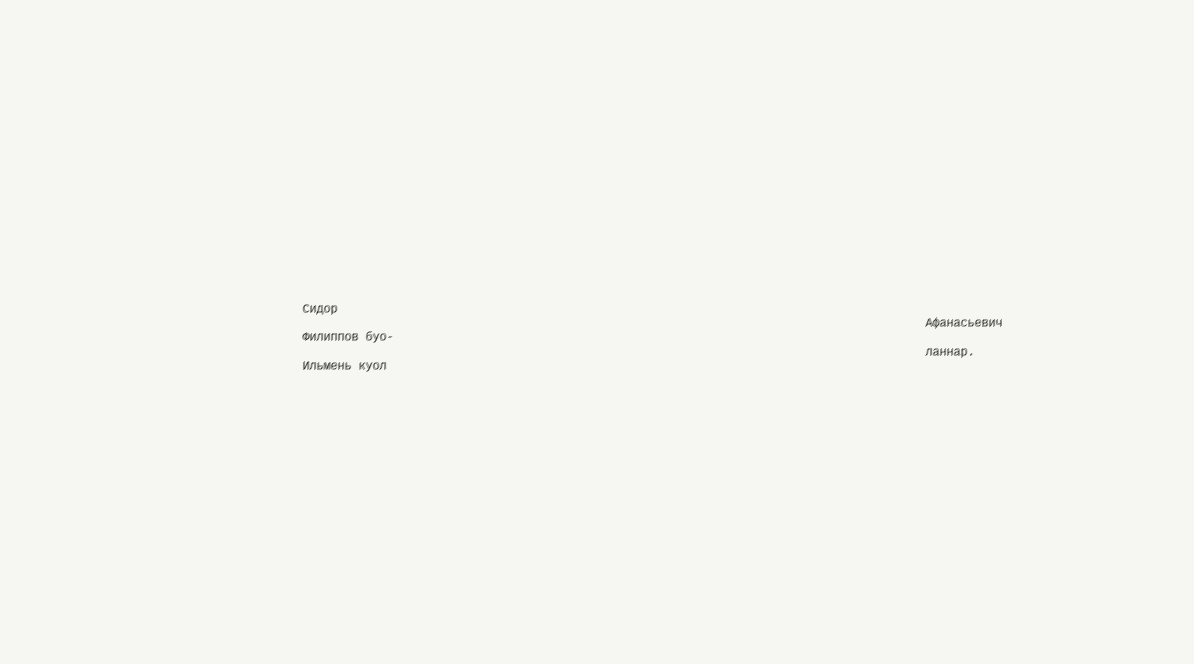Сидор
                                                                                         Афанасьевич Филиппов буо-
                                                                                         ланнар. Ильмень куол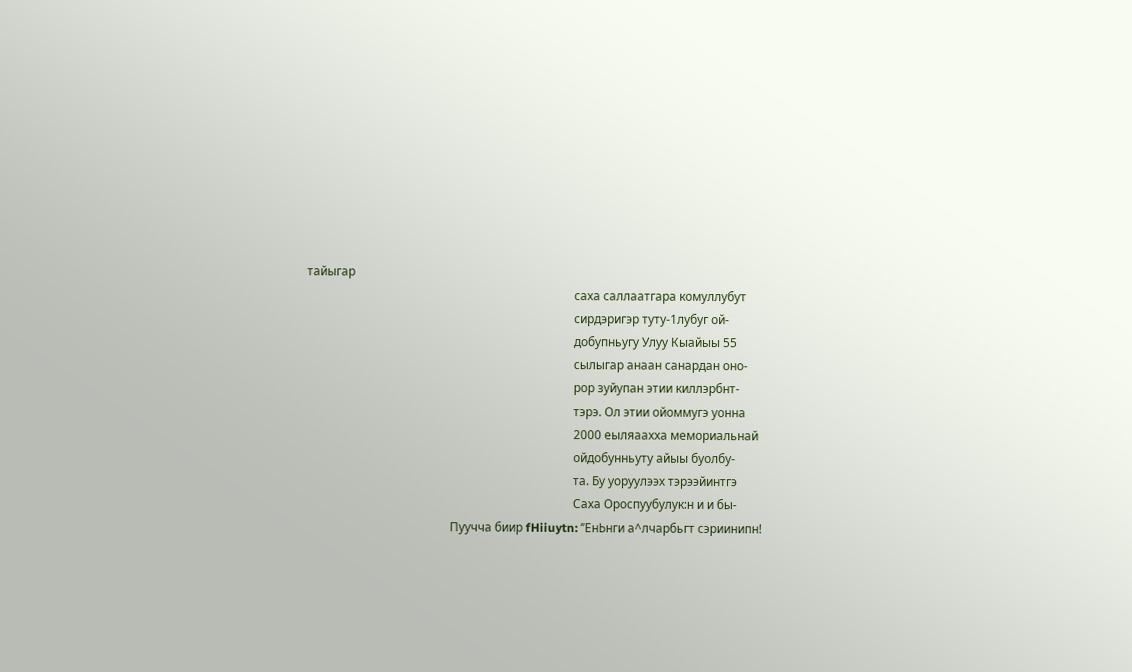тайыгар
                                                                                         саха саллаатгара комуллубут
                                                                                         сирдэригэр туту-1лубуг ой-
                                                                                         добупньугу Улуу Кыайыы 55
                                                                                         сылыгар анаан санардан оно-
                                                                                         рор зуйупан этии киллэрбнт-
                                                                                         тэрэ. Ол этии ойоммугэ уонна
                                                                                         2000 еыляаахха мемориальнай
                                                                                         ойдобунньуту айыы буолбу-
                                                                                         та. Бу уоруулээх тэрээйинтгэ
                                                                                         Саха Ороспуубулук:н и и бы-
                                                Пуучча биир fHiiuytn: ’’ЕнЬнги а^лчарбьгт сэриинипн!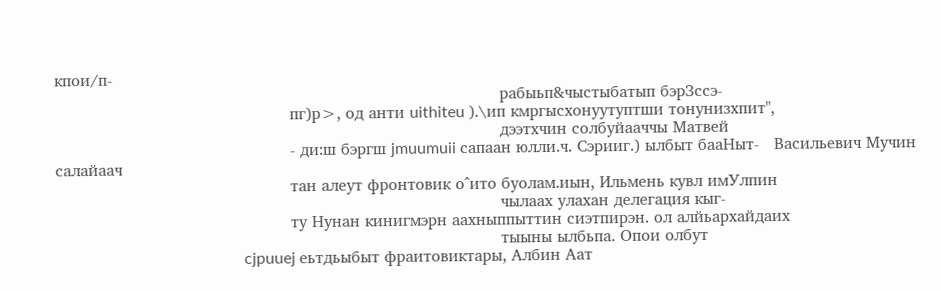кпои/п-
                                                                                         рабыьп&чыстыбатып бэрЗссэ-
                                               пг)р>, од анти uithiteu ).\ип кмргысхонуутуптши тонунизхпит",
                                                                                         дээтхчин солбуйааччы Матвей
                                               - ди:ш бэргш jmuumuii сапаан юлли.ч. Сэрииг.) ылбыт бааНыт-   Васильевич Мучин салайаач
                                               тан алеут фронтовик о^ито буолам.иын, Ильмень кувл имУлпин
                                                                                         чылаах улахан делегация кыг-
                                               ту Нунан кинигмэрн аахныппыттин сиэтпирэн. ол алйьархайдаих
                                                                                         тыыны ылбьпа. Опои олбут
                                               cjpuuej еьтдьыбыт фраитовиктары, Албин Аат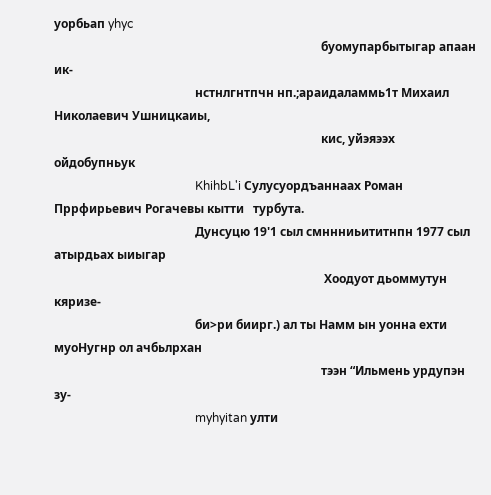уорбьап yhyc
                                                                                         буомупарбытыгар апаан ик-
                                               нстнлгнтпчн нп.;араидаламмь1т Михаил Николаевич Ушницкаиы,
                                                                                         кис, уйэяээх ойдобупньук
                                               KhihbL'i Сулусуордъаннаах Роман Пррфирьевич Рогачевы кытти   турбута.
                                               Дунсуцю 19'1 сыл смннниьититнпн 1977 сыл атырдьах ыиыгар
                                                                                          Хоодуот дьоммутун кяризе-
                                               би>ри биирг.) ал ты Намм ын уонна ехти муоНугнр ол ачбьлрхан
                                                                                         тээн “Ильмень урдупэн зу-
                                               myhyitan улти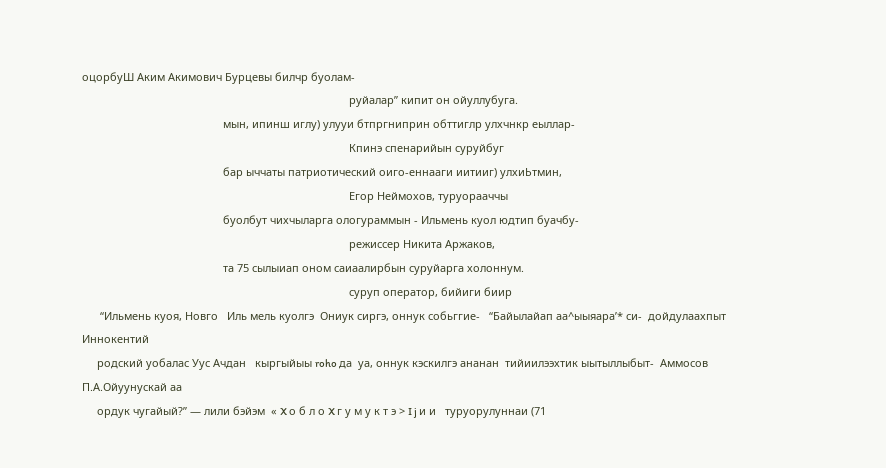оцорбуШ Аким Акимович Бурцевы билчр буолам-
                                                                                         руйалар” кипит он ойуллубуга.
                                               мын, ипинш иглу) улууи бтпргниприн обттиглр улхчнкр еыллар-
                                                                                         Кпинэ спенарийын суруйбуг
                                               бар ыччаты патриотический оиго-еннааги иитииг) улхиЬтмин,
                                                                                         Егор Неймохов, туруорааччы
                                               буолбут чихчыларга ологураммын - Ильмень куол юдтип буачбу-
                                                                                         режиссер Никита Аржаков,
                                               та 75 сылыиап оном саиаалирбын суруйарга холоннум.
                                                                                         суруп оператор, бийиги биир
      “Ильмень куоя, Новго   Иль мель куолгэ  Ониук сиргэ, оннук собьггие-   “Байылайап аа^ыыяара’* си-  дойдулаахпыт Иннокентий
     родский уобалас Уус Ачдан   кыргыйыы roho да  уа, оннук кэскилгэ ананан  тийиилээхтик ыытыллыбыт-  Аммосов П.А.Ойуунускай аа
     ордук чугайый?” — лили бэйэм  « X о б л о X г у м у к т э > I j и и   туруорулуннаи (71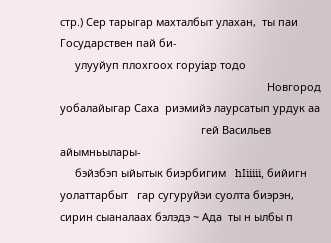стр.) Сер тарыгар махталбыт улахан,  ты паи Государствен пай би-
     улууйуп плохгоох горуiap тодо
                                                                     Новгород уобалайыгар Саха  риэмийэ лаурсатып урдук аа
                                               гей Васильев айымньылары-
     бэйзбэп ыйытык биэрбигим   hIiiiii, бийигн уолаттарбыт   гар сугуруйэи суолта биэрэн,  сирин сыаналаах бэлэдэ ~ Ада  ты н ылбы п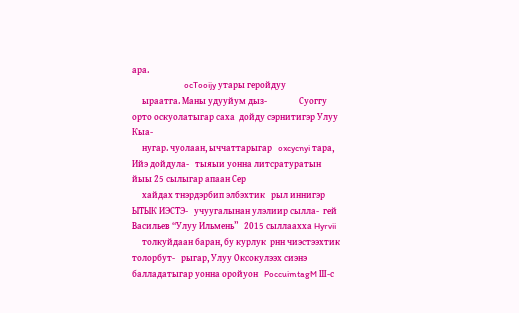ара.
                          ocTooijy утары геройдуу
     ыраатга. Маны удууйум дыз-                Суоггу орто оскуолатыгар саха  дойду сэрнитигэр Улуу Кыа-
     нугар. чуолаан, ыччаттарыгар   oxcycnyi тара, Ийэ дойдула-   тыяыи уонна литсратуратын  йыы 25 сылыгар апаан Сер
     хайдах тнэрдэрбип элбэхтик   рыл иннигэр ЫТЫК ИЭСТЭ-   учуугалынан улэлиир сылла-  гей Васильев “Улуу Ильмень”   2015 сыллаахха Hyrvii
     толкуйдаан баран, бу курлук  рнн чиэстээхтик толорбут-   рыгар, Улуу Оксокулээх сиэнэ  балладатыгар уонна оройуон   PoccuimtagM Ш-с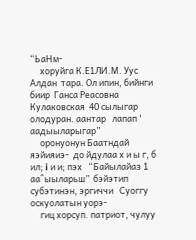“ЬаНм-
     хоруйга К.Е1ЛИ.М. Уус Алдан  тара. Ол ипин, бийнги биир  Ганса Реасовна Кулаковская  40 сылыгар олодуран. аантар   лапап ' аадыыларыгар”
     оронуонун Баатндай яэйияиэ-  до йдулаа х и ы г, б ил; i и и; пэх   “Байылайаз 1 аа^ыыларьш”  бэйэтип субэтинэн, эргиччи   Суоггу оскуолатын уорэ-
     гиц хорсуп. патриот, чулуу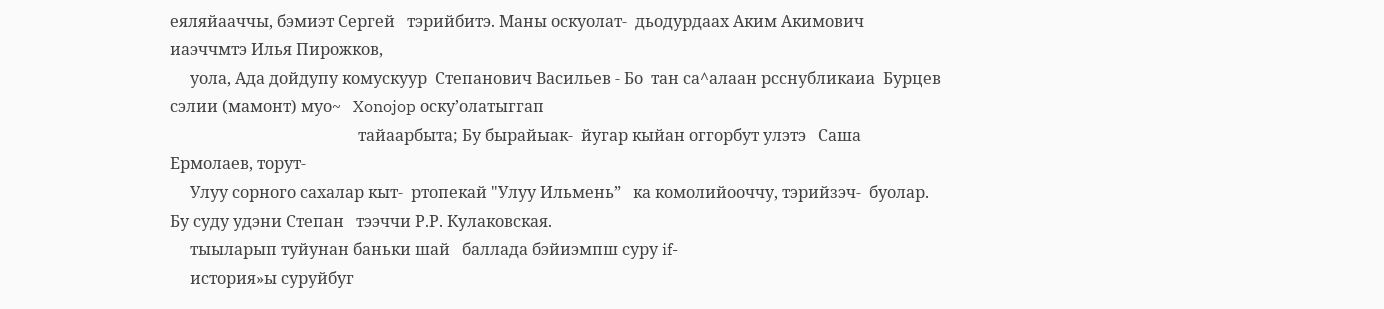еяляйааччы, бэмиэт Сергей   тэрийбитэ. Маны оскуолат-  дьодурдаах Аким Акимович   иаэччмтэ Илья Пирожков,
     уола, Ада дойдупу комускуур  Степанович Васильев - Бо  тан са^алаан рсснубликаиа  Бурцев сэлии (мамонт) муо~   Xonojop оску’олатыггап
                                               тайаарбыта; Бу бырайыак-  йугар кыйан оггорбут улэтэ   Саша Ермолаев, торут-
     Улуу сорного сахалар кыт-  ртопекай "Улуу Ильмень”   ка комолийооччу, тэрийзэч-  буолар. Бу суду удэни Степан   тээччи Р.Р. Кулаковская.
     тыыларып туйунан баньки шай   баллада бэйиэмпш суру if-
     история»ы суруйбуг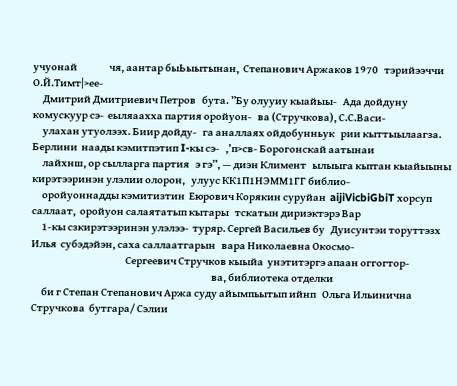учуонай                чя, аантар быЬыытынан,  Степанович Аржаков 1970   тэрийээччи О.Й.Тимт|>ее-
     Дмитрий Дмитриевич Петров   бута. ”Бу олууиу кыайыы-   Ада дойдуну комускуур сэ-  еыляаахха партия оройуон-   ва (Стручкова), С.С.Васи-
     улахан утуолээх. Биир дойду-   га аналлаях ойдобунньук   рии кыттыылаагза. Берлини  наады кэмитпэтип I-кы сэ-   ,’п>св- Борогонскай аатынаи
     лайхнш, ор сылларга партия   э гэ”, — диэн Климент   ылыыга кьптан кыайыыны  кирэтээринэн улэлии олорон,   улуус КК1П1НЭММ1ГГ библио-
     оройуоннадды кэмитизтин  Еюрович Корякин суруйан  aijiVicbiGbiT хорсуп саллаат,  оройуон салаятатып кытары   тскатын дириэктэрэ Вар
     1-кы сзкирэтээринэн улэлээ-  туряр. Сергей Васильев бу   Дуисунтэи торуттэзх Илья  субэдэйэн, саха саллаатгарын   вара Николаевна Окосмо-
                                               Сергеевич Стручков кыыйа  унэтитэргэ апаан оггогтор-
                                                                                          ва, библиотека отделки
     би г Степан Степанович Аржа суду айымпьытып ийнп   Ольга Ильинична Стручкова  бутгара/ Сэлии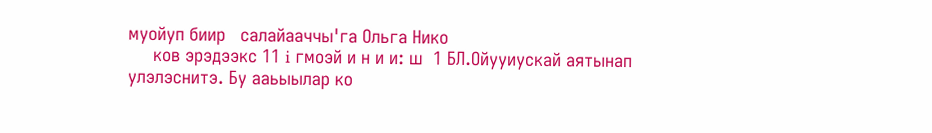муойуп биир   салайааччы'га Ольга Нико
     ков эрэдээкс 11 i гмоэй и н и и: ш  1 БЛ.Ойууиускай аятынап   улэлэснитэ. Бу ааьыылар ко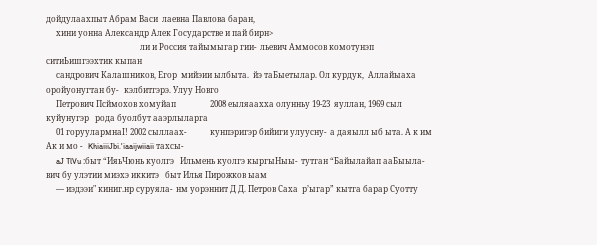дойдулаахпыт Абрам Васи  лаевна Павлова баран,
     хини уонна Александр Алек Государстве и пай бирн>
                                               ли и Россия тайымыгар гии-  льевич Аммосов комотунэп   ситиЬишгээхтик кыпан
     сандрович Калашников, Егор  мийэии ылбыта.  йэ таБыетылар. Ол курдук,  Аллайыаха оройуонугтан бу-   кэлбитгэрэ. Улуу Новго
     Петрович Псймохов хомуйап                 2008 еыляаахха олунньу 19-23  яуллан, 1969 сыл куйунугэр   рода буолбут ааэрлыларга
     01 горуулармнаI! 2002 сыллаах-            кунпэригэр бийиги улуусну-  а даяылл ыб ыта. А к им Ак и мо -   KhiaiiiJbi.'iaaijwiiaii тахсы-
     aJ TlVu :быт “ИяьЧюнь куолгэ   Ильмень куолгэ кыргыНыы-  тутган “Байылайап ааБыыла-  вич бу улэтии миэхэ иккитэ   быт Илья Пирожков ыам
     — иэдээи" киниг.нр суруяла-  нм уорэннит Д Д. Петров Саха  р’ыгар” кытга барар Суотту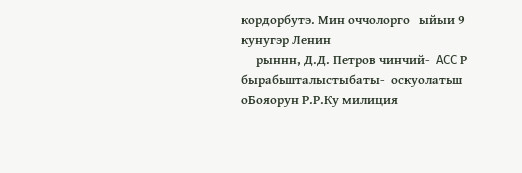кордорбутэ. Мин оччолорго   ыйыи 9 кунугэр Ленин
     рыннн, Д.Д. Петров чинчий-  ACC Р бырабьшталыстыбаты-  оскуолатьш оБояорун Р.Р.Ку милиция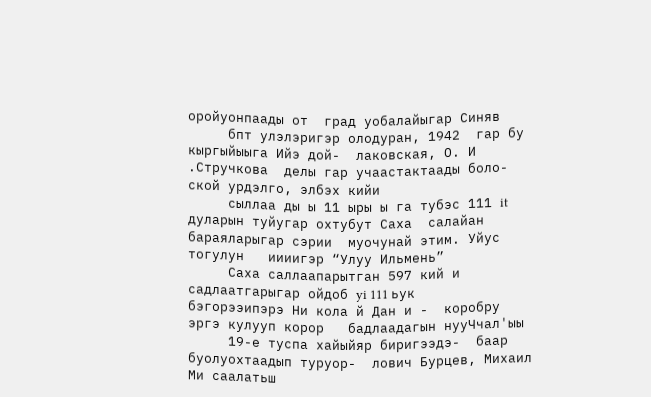оройуонпаады от  град уобалайыгар Синяв
     бпт улэлэригэр олодуран, 1942  гар бу кыргыйыыга Ийэ дой-  лаковская, О. И .Стручкова  делы гар учаастактаады боло-   ской урдэлго, элбэх кийи
     сыллаа ды ы 11 ыры ы га тубэс 111 it  дуларын туйугар охтубут Саха  салайан бараяларыгар сэрии  муочунай этим. Уйус тогулун   иииигэр “Улуу Ильмень”
     Саха саллаапарытган 597 кий и  садлаатгарыгар ойдоб yi 111 ьук  бэгорээипэрэ Ни кола й Дан и -  коробру эргэ кулууп корор   бадлаадагын нууЧчал'ыы
     19-е туспа хайыйяр биригээдэ-  баар буолуохтаадып туруор-  лович Бурцев, Михаил Ми саалатьш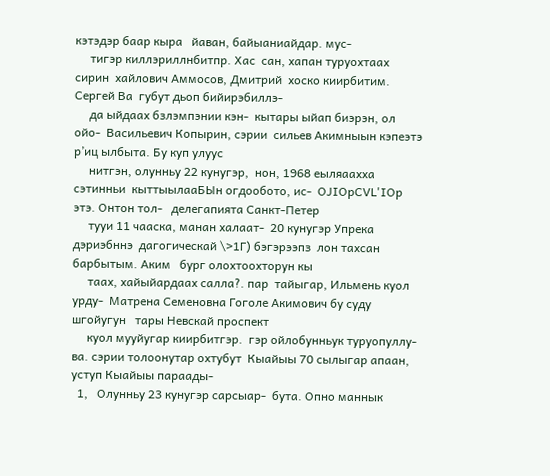кэтэдэр баар кыра   йаван, байыаниайдар. мус-
     тигэр киллэриллнбитпр. Хас  сан, хапан туруохтаах сирин  хайлович Аммосов, Дмитрий  хоско киирбитим. Сергей Ва  губут дьоп бийирэбиллэ-
     да ыйдаах бзлэмпэнии кэн-  кытары ыйап биэрэн, ол ойо-  Васильевич Копырин, сэрии  сильев Акимныын кэпеэтэ   р’иц ылбыта. Бу куп улуус
     нитгэн, олунньу 22 кунугэр,  нон, 1968 еыляаахха сэтинньи  кыттыылааБЫн огдообото, ис-  OJIOpCVL'IOp этэ. Онтон тол-   делегапията Санкт-Петер
     тууи 11 чааска, манан халаат-  20 кунугэр Упрека дэриэбннэ  дагогическай \>1Г) бэгэрээпз  лон тахсан барбытым. Аким   бург олохтоохторун кы
     таах, хайыйардаах салла?. пар  тайыгар, Ильмень куол урду-  Матрена Семеновна Гоголе Акимович бу суду шгойугун   тары Невскай проспект
     куол мууйугар киирбитгэр.  гэр ойлобунньук туруопуллу-  ва. сэрии толоонутар охтубут  Кыайыы 70 сылыгар апаан,   уступ Кыайыы параады-
  1,   Олунньу 23 кунугэр сарсыар-  бута. Опно маннык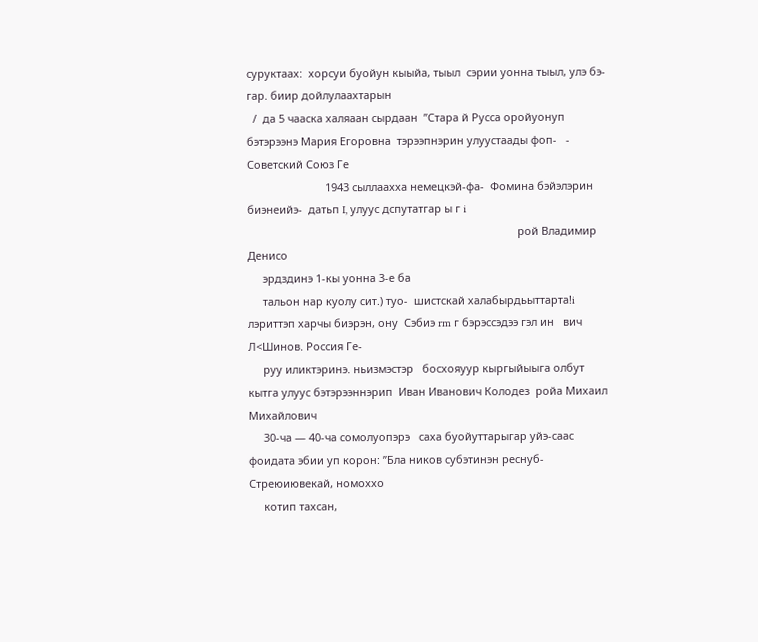суруктаах:  хорсуи буойун кыыйа, тыыл  сэрии уонна тыыл, улэ бэ-   гар. биир дойлулаахтарын
  /  да 5 чааска халяаан сырдаан  ’’Стара й Русса оройуонуп  бэтэрээнэ Мария Егоровна  тэрээпнэрин улуустаады фоп-   - Советский Союз Ге
                          1943 сыллаахха немецкэй-фа-  Фомина бэйэлэрин биэнеийэ-  датьп I, улуус дспутатгар ы г i
                                                                                          рой Владимир Денисо
     эрдздинэ 1-кы уонна 3-е ба
     тальон нар куолу сит.) туо-  шистскай халабырдьыттарта!i  лэриттэп харчы биэрэн, ону  Сэбиэ rm г бэрэссэдээ гэл ин   вич Л<Шинов. Россия Ге-
     руу иликтэринэ. ньизмэстэр   босхояуур кыргыйыыга олбут  кытга улуус бэтэрээннэрип  Иван Иванович Колодез  ройа Михаил Михайлович
     30-ча — 40-ча сомолуопэрэ   саха буойуттарыгар уйэ-саас  фоидата эбии уп корон: ’’Бла ников субэтинэн реснуб-   Стреюиювекай, номоххо
     котип тахсан,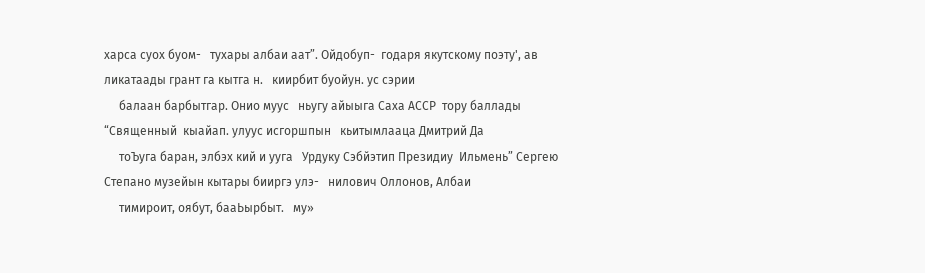харса суох буом-   тухары албаи аат”. Ойдобуп-  годаря якутскому поэту', ав ликатаады грант га кытга н.   киирбит буойун. ус сэрии
     балаан барбытгар. Онио муус   ньугу айыыга Саха АССР  тору баллады “Священный  кыайап. улуус исгоршпын   кьитымлааца Дмитрий Да
     тоЪуга баран, элбэх кий и ууга   Урдуку Сэбйэтип Президиу  Ильмень” Сергею Степано музейын кытары бииргэ улэ-   нилович Оллонов, Албаи
     тимироит, оябут, бааЬырбыт.   му»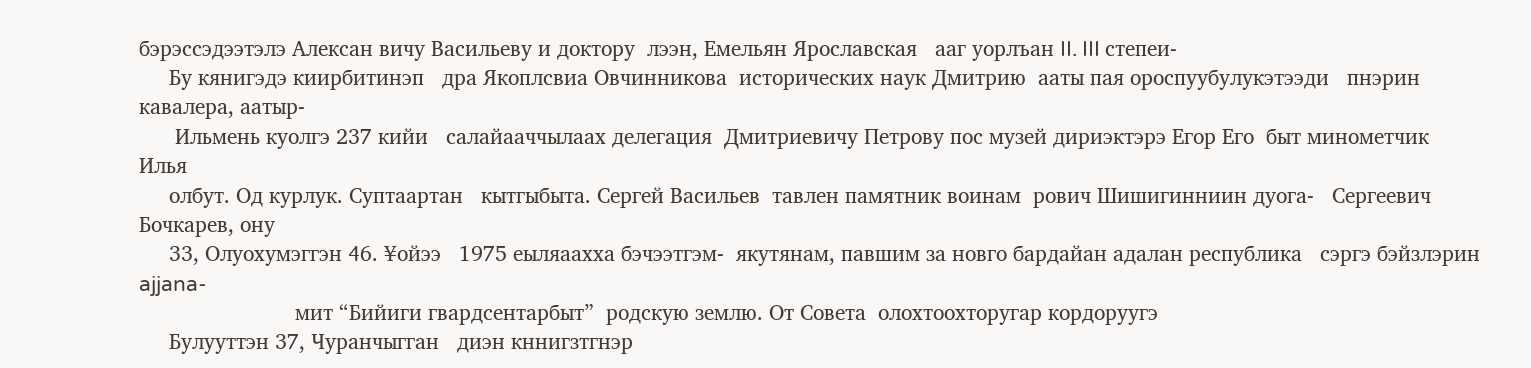бэрэссэдээтэлэ Алексан вичу Васильеву и доктору  лээн, Емельян Ярославская   ааг уорлъан II. III степеи-
     Бу кянигэдэ киирбитинэп   дра Якоплсвиа Овчинникова  исторических наук Дмитрию  ааты пая ороспуубулукэтээди   пнэрин кавалера, аатыр-
      Ильмень куолгэ 237 кийи   салайааччылаах делегация  Дмитриевичу Петрову пос музей дириэктэрэ Егор Его  быт минометчик Илья
     олбут. Од курлук. Суптаартан   кытгыбыта. Сергей Васильев  тавлен памятник воинам  рович Шишигинниин дуога-   Сергеевич Бочкарев, ону
     33, Олуохумэггэн 46. ¥ойээ   1975 еыляаахха бэчээтгэм-  якутянам, павшим за новго бардайан адалан республика   сэргэ бэйзлэрин ajjana-
                          мит “Бийиги гвардсентарбыт”  родскую землю. От Совета  олохтоохторугар кордоруугэ
     Булууттэн 37, Чуранчыгган   диэн кннигзтгнэр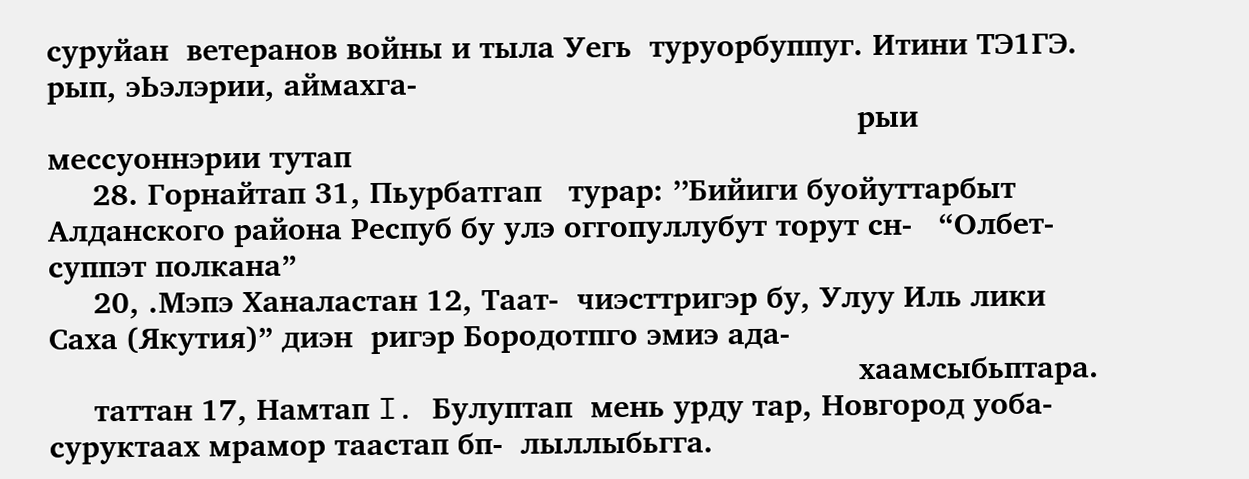суруйан  ветеранов войны и тыла Уегь  туруорбуппуг. Итини ТЭ1ГЭ.   рып, эЬэлэрии, аймахга-
                                                                                          рыи мессуоннэрии тутап
     28. Горнайтап 31, Пьурбатгап   турар: ’’Бийиги буойуттарбыт  Алданского района Респуб бу улэ оггопуллубут торут сн-   “Олбет-суппэт полкана”
     20, .Мэпэ Ханаластан 12, Таат-  чиэсттригэр бу, Улуу Иль лики Саха (Якутия)” диэн  ригэр Бородотпго эмиэ ада-
                                                                                          хаамсыбьптара.
     таттан 17, Намтап I. Булуптап  мень урду тар, Новгород уоба-  суруктаах мрамор таастап бп-  лыллыбьгга.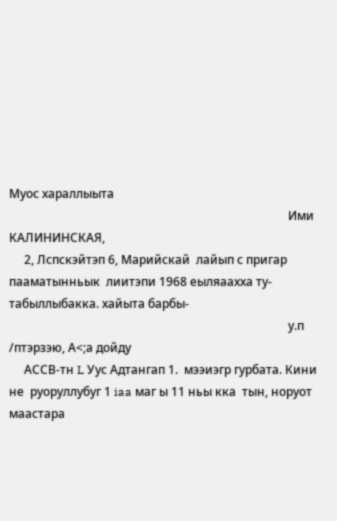Муос хараллыыта
                                                                                             Ими КАЛИНИНСКАЯ,
     2, Лспскэйтэп 6, Марийскай  лайып с пригар пааматынньык  лиитэпи 1968 еыляаахха ту-  табыллыбакка. хайыта барбы-
                                                                                             у.п /птэрзэю, А<;а дойду
     АССВ-тн L Уус Адтангап 1.  мээиэгр гурбата. Кини не  руоруллубуг 1 iaa маг ы 11 ньы кка  тын, норуот маастара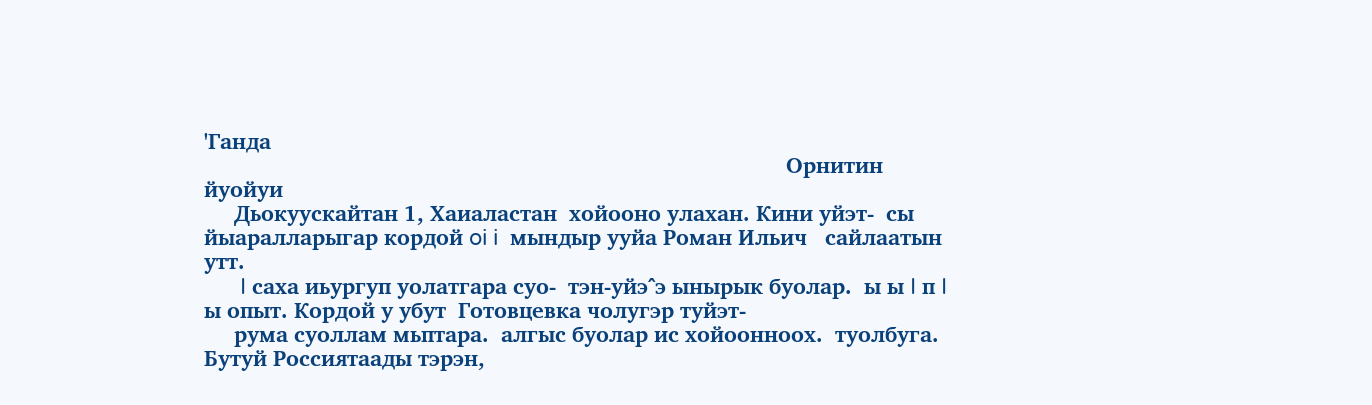'Ганда
                                                                                                 Орнитин йуойуи
     Дьокуускайтан 1, Хаиаластан  хойооно улахан. Кини уйэт-  сы йыаралларыгар кордой oi i  мындыр ууйа Роман Ильич   сайлаатын утт.
      I саха иьургуп уолатгара суо-  тэн-уйэ^э ынырык буолар.  ы ы I п I ы опыт. Кордой у убут  Готовцевка чолугэр туйэт-
     рума суоллам мьптара.  алгыс буолар ис хойоонноох.  туолбуга. Бутуй Россиятаады тэрэн,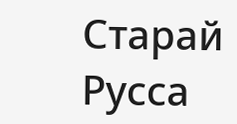Старай Русса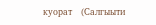куорат   (Салгыыти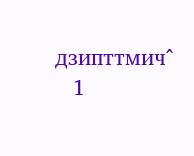дзипттмич^
   1